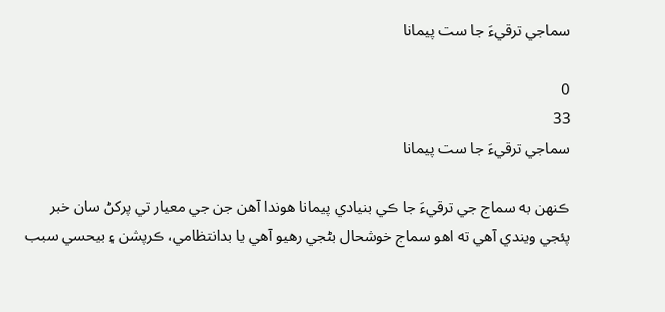سماجي ترقيءَ جا ست پيمانا

0
33
سماجي ترقيءَ جا ست پيمانا

ڪنهن به سماج جي ترقيءَ جا ڪي بنيادي پيمانا هوندا آهن جن جي معيار تي پرکڻ سان خبر پئجي ويندي آهي ته اهو سماج خوشحال بڻجي رهيو آهي يا بدانتظامي، ڪرپشن ۽ بيحسي سبب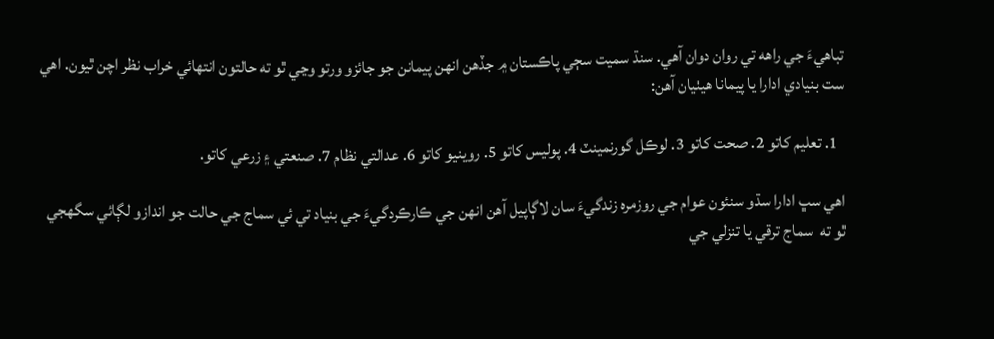تباهيءَ جي راهه تي روان دوان آهي. سنڌ سميت سڄي پاڪستان ۾ جڏهن انهن پيمانن جو جائزو ورتو وڃي ٿو ته حالتون انتهائي خراب نظر اچن ٿيون. اهي ست بنيادي ادارا يا پيمانا هيٺيان آهن:

  1. تعليم کاتو 2. صحت کاتو 3. لوڪل گورنمينٽ 4. پوليس کاتو 5. روينيو کاتو 6. عدالتي نظام 7. صنعتي ۽ زرعي کاتو.

اهي سڀ ادارا سڌو سنئون عوام جي روزمره زندگيءَ سان لاڳاپيل آهن انهن جي ڪارڪردگيءَ جي بنياد تي ئي سماج جي حالت جو اندازو لڳائي سگهجي ٿو ته  سماج ترقي يا تنزلي جي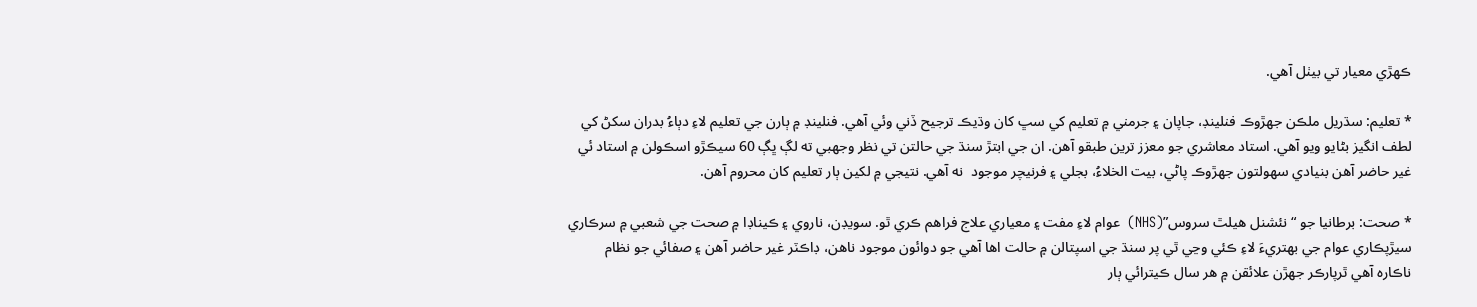ڪهڙي معيار تي بيٺل آهي.

* تعليم: سڌريل ملڪن جهڙوڪ فنلينڊ، جاپان ۽ جرمني ۾ تعليم کي سڀ کان وڌيڪ ترجيح ڏني وئي آهي. فنلينڊ ۾ ٻارن جي تعليم لاءِ دٻاءُ بدران سکڻ کي لطف انگيز بڻايو ويو آهي. استاد معاشري جو معزز ترين طبقو آهن. ان جي ابتڙ سنڌ جي حالتن تي نظر وجهبي ته لڳ ڀڳ 60 سيڪڙو اسڪولن ۾ استاد ئي غير حاضر آهن بنيادي سهولتون جهڙوڪ پاڻي، بيت الخلاءُ، بجلي ۽ فرنيچر موجود  نه آهي. نتيجي ۾ لکين ٻار تعليم کان محروم آهن.

* صحت: برطانيا جو “نئشنل هيلٿ سروس”(NHS)  عوام لاءِ مفت ۽ معياري علاج فراهم ڪري ٿو. سويڊن، ناروي ۽ ڪيناڊا ۾ صحت جي شعبي ۾ سرڪاري سيڙپڪاري عوام جي بهتريءَ لاءِ ڪئي وڃي ٿي پر سنڌ جي اسپتالن ۾ حالت اها آهي جو دوائون موجود ناهن، ڊاڪٽر غير حاضر آهن ۽ صفائي جو نظام ناڪاره آهي ٿرپارڪر جهڙن علائقن ۾ هر سال ڪيترائي ٻار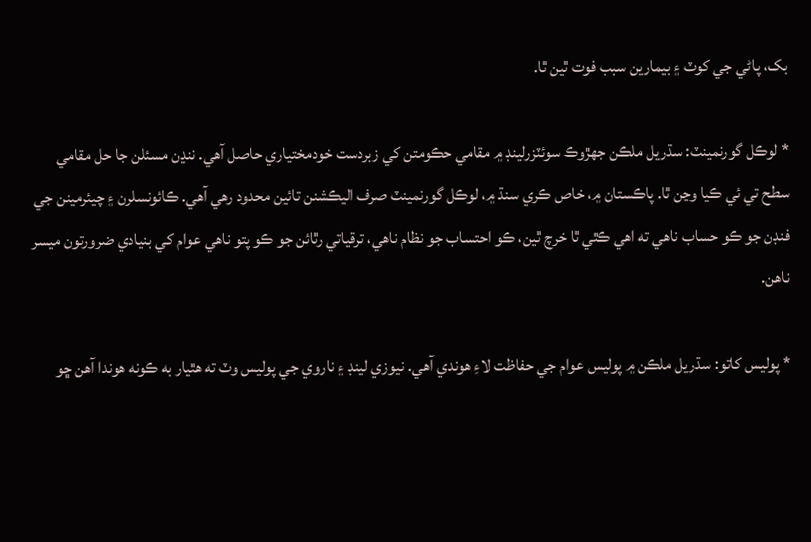بک، پاڻي جي کوٽ ۽ بيمارين سبب فوت ٿين ٿا.

* لوڪل گورنمينٽ: سڌريل ملڪن جهڙوڪ سوئٽزرلينڊ ۾ مقامي حڪومتن کي زبردست خودمختياري حاصل آهي. ننڍن مسئلن جا حل مقامي سطح تي ئي ڪيا وڃن ٿا. پاڪستان ۾، خاص ڪري سنڌ ۾، لوڪل گورنمينٽ صرف اليڪشنن تائين محدود رهي آهي. ڪائونسلرن ۽ چيئرمينن جي فنڊن جو ڪو حساب ناهي ته اهي ڪٿي ٿا خرچ ٿين، ڪو احتساب جو نظام ناهي، ترقياتي رٿائن جو ڪو پتو ناهي عوام کي بنيادي ضرورتون ميسر ناهن.

* پوليس کاتو: سڌريل ملڪن ۾ پوليس عوام جي حفاظت لاءِ هوندي آهي. نيوزي لينڊ ۽ ناروي جي پوليس وٽ ته هٿيار به ڪونه هوندا آهن ڇو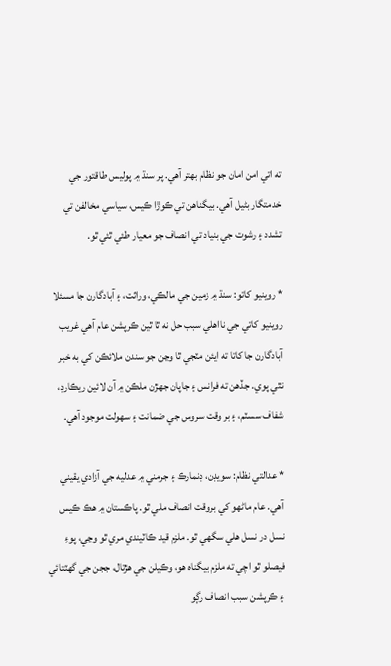ته اتي امن امان جو نظام بهتر آهي. پر سنڌ ۾ پوليس طاقتور جي خدمتگار بڻيل آهي. بيگناهن تي ڪوڙا ڪيس، سياسي مخالفن تي تشدد ۽ رشوت جي بنياد تي انصاف جو معيار طئي ٿئي ٿو.

* روينيو کاتو: سنڌ ۾ زمين جي مالڪي، وراثت، ۽ آبادگارن جا مسئلا روينيو کاتي جي نااهلي سبب حل نه ٿا ٿين ڪرپشن عام آهي غريب آبادگارن جا کاتا ته ايئن مٽجي ٿا وڃن جو سندن ملائڪن کي به خبر نٿي پوي. جڏهن ته فرانس ۽ جاپان جهڙن ملڪن ۾ آن لائين ريڪارڊ، شفاف سسٽم، ۽ بر وقت سروس جي ضمانت ۽ سهولت موجود آهي.

* عدالتي نظام: سويڊن، ڊنمارڪ ۽ جرمني ۾ عدليه جي آزادي يقيني آهي. عام ماڻهو کي بروقت انصاف ملي ٿو. پاڪستان ۾ هڪ ڪيس نسل در نسل هلي سگهي ٿو. ملزم قيد ڪاٽيندي مري ٿو وڃي، پوءِ فيصلو ٿو اچي ته ملزم بيگناه هو، وڪيلن جي هڙتال، ججن جي گهٽتائي ۽ ڪرپشن سبب انصاف رڳو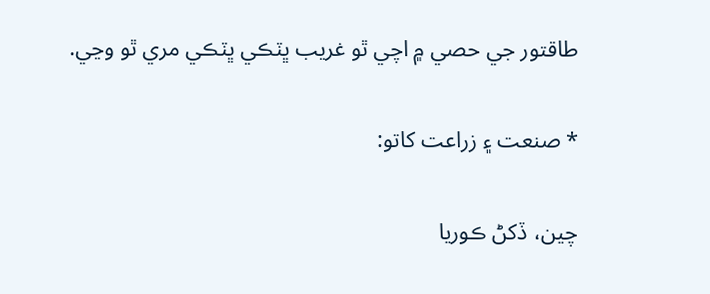طاقتور جي حصي ۾ اچي ٿو غريب ڀٽڪي ڀٽڪي مري ٿو وڃي.

* صنعت ۽ زراعت کاتو:

چين، ڏکڻ ڪوريا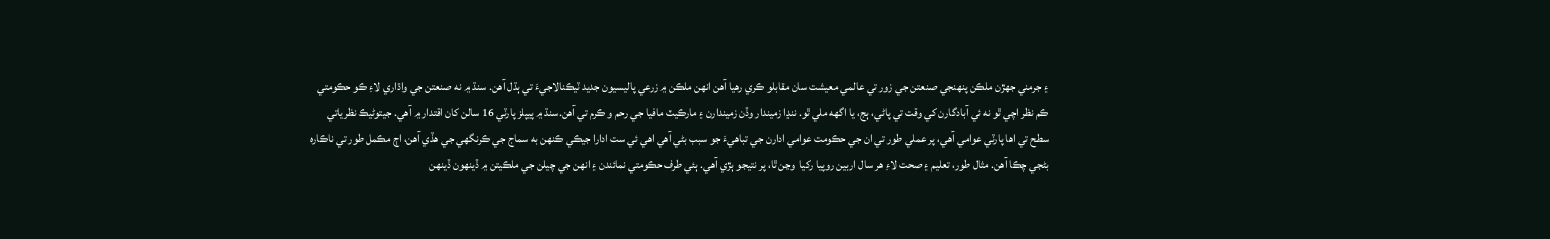۽ جرمني جهڙن ملڪن پنهنجي صنعتن جي زور تي عالمي معيشت سان مقابلو ڪري رهيا آهن انهن ملڪن ۾ زرعي پاليسيون جديد ٽيڪنالاجيءَ تي ٻڌل آهن. سنڌ ۾ نه صنعتن جي واڌاري لاءِ ڪو حڪومتي ڪم نظر اچي ٿو نه ئي آبادگارن کي وقت تي پاڻي، ٻج، يا اگهه ملي ٿو. ننڍا زميندار وڏن زميندارن ۽ مارڪيٽ مافيا جي رحم و ڪرم تي آهن.سنڌ ۾ پيپلز پارٽي 16 سالن کان اقتدار ۾ آهي. جيتوڻيڪ نظرياتي سطح تي اها پارٽي عوامي آهي، پر عملي طور تي ان جي حڪومت عوامي ادارن جي تباهيءَ جو سبب بڻي آهي اهي ئي ست ادارا جيڪي ڪنهن به سماج جي ڪرنگھي جي هڏي آهن، اڄ مڪمل طور تي ناڪاره بڻجي چڪا آهن. مثال طور، تعليم ۽ صحت لاءِ هر سال اربين روپيا رکيا  وڃن ٿا، پر نتيجو ٻڙي آهي. ٻئي طرف حڪومتي نمائندن ۽ انهن جي چيلن جي ملڪيتن ۾ ڏينهون ڏينهن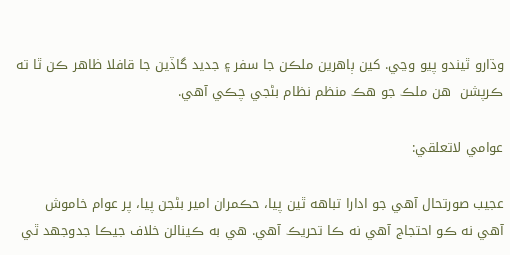وڌارو ٿيندو پيو وڃي. کين ٻاهرين ملڪن جا سفر ۽ جديد گاڏين جا قافلا ظاهر ڪن ٿا ته ڪرپشن  هن ملڪ جو هڪ منظم نظام بڻجي چڪي آهي.

عوامي لاتعلقي:

عجيب صورتحال آهي جو ادارا تباهه ٿين پيا، حڪمران امير بڻجن پيا، پر عوام خاموش آهي نه ڪو احتجاج آهي نه ڪا تحريڪ آهي. هي به ڪينالن خلاف جيڪا جدوجهد ٿي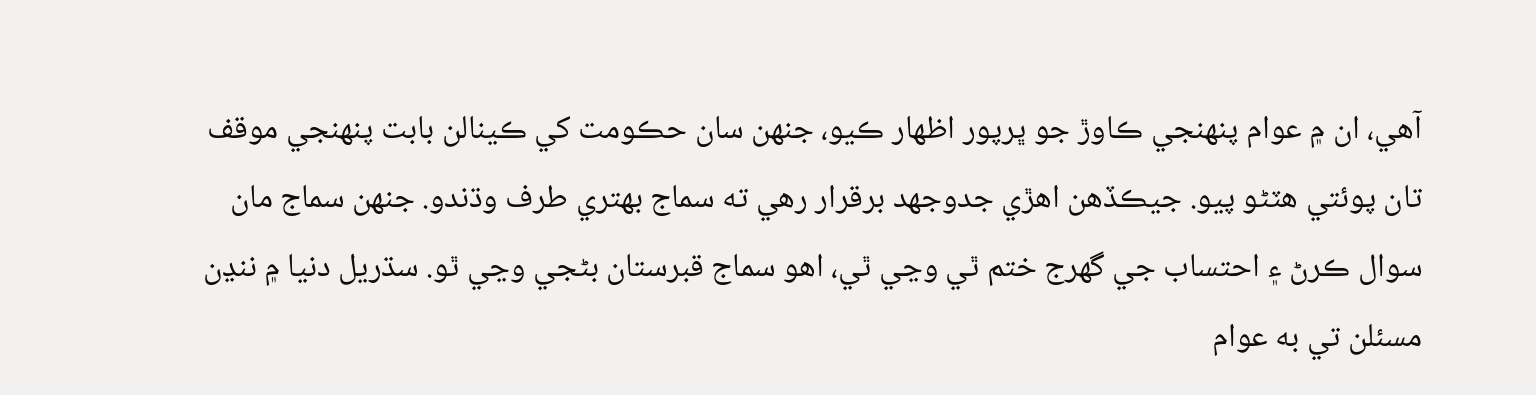آهي، ان ۾ عوام پنهنجي ڪاوڙ جو ڀرپور اظهار ڪيو، جنهن سان حڪومت کي ڪينالن بابت پنهنجي موقف تان پوئتي هٽڻو پيو. جيڪڏهن اهڙي جدوجهد برقرار رهي ته سماج بهتري طرف وڌندو. جنهن سماج مان سوال ڪرڻ ۽ احتساب جي گهرج ختم ٿي وڃي ٿي، اهو سماج قبرستان بڻجي وڃي ٿو. سڌريل دنيا ۾ ننڍن مسئلن تي به عوام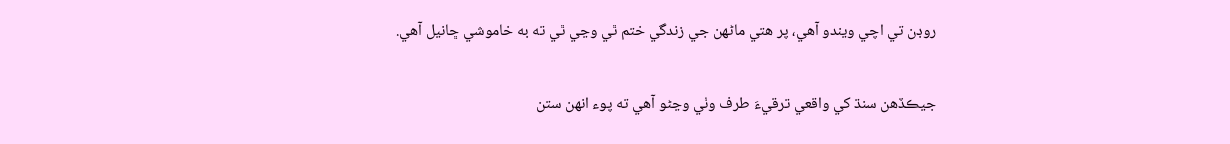روڊن تي اچي ويندو آهي، پر هتي ماڻهن جي زندگي ختم ٿي وڃي ٿي ته به خاموشي ڇانيل آهي.

جيڪڏهن سنڌ کي واقعي ترقيءَ طرف وٺي وڃڻو آهي ته پوء انهن ستن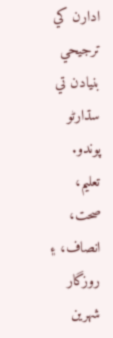ادارن کي ترجيحي بنيادن تي سڌارڻو پوندو. تعليم، صحت، انصاف، ۽ روزگار شهرين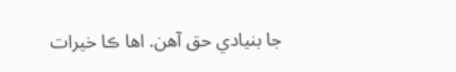جا بنيادي حق آهن. اها ڪا خيرات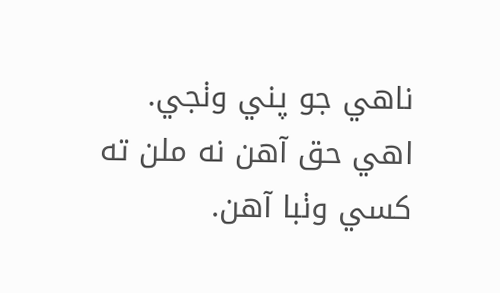ناهي جو پني وٺجي. اهي حق آهن نه ملن ته کسي وٺبا آهن.